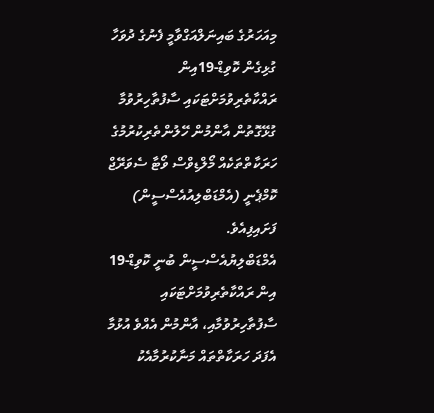މިއަހަރުގެ ބައިނަލްއަގްވާމީ ފެނުގެ ދުވަހާ ގުޅިގެން ކޮވިޑް-19އިން ރައްކާތެރިވުމަށްޓަކައި ސާފުތާހިރުވުމާ ގުޅޭގޮތުން އާންމުން ހޭލުންތެރިކުރުމުގެ ހަރަކާތްތަކެއް މޯލްޑިވްސް ވޯޓާ ސެވަރޭޖް ކޮމްޕެނީ (އެމްޑަބްލިއުއެސްސީން) ފަށައިފިއެވެ.
އެމްޑަބްލިޔުއެސްސީން ބުނީ ކޮވިޑް-19 އިން ރައްކާތެރިވުމަށްޓަކައި ސާފުތާހިރުވުމާއި، އާންމުން އެއްވެ އުޅުމާ އެފަދަ ހަރަކާތްތައް މަނާކުރުމާއެކު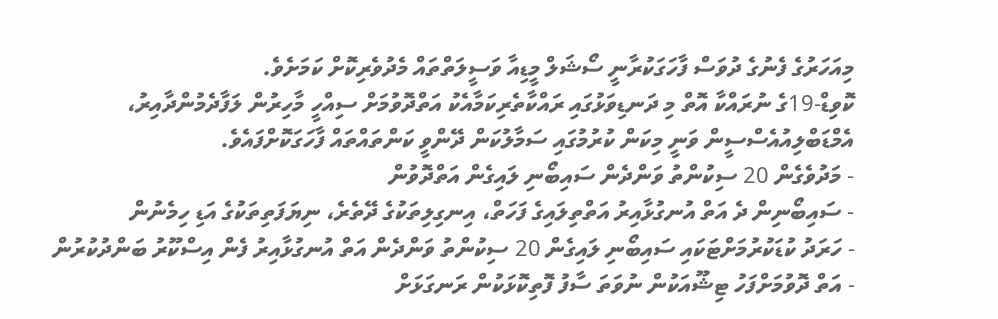މިއަހަރުގެ ފެނުގެ ދުވަސް ފާހަގަކުރާނީ ސޯޝަލް މީޑިއާ ވަސީލަތްތައް މެދުވެރިކޮށް ކަމަށެވެ.
ކޮވިޑް-19ގެ ނުރައްކާ އޮތް މި ދަނޑިވަޅުގައި ރައްކާތެރިކަމާއެކު އަތްދޮވުމަށް ސިއްހީ މާހިރުން ލަފާދެމުންދާއިރު، އެމްޑަބްލިއުއެސްސީން ވަނީ މިކަން ކުރުމުގައި ސަމާލުކަން ދޭންވީ ކަންތައްތައް ފާހަގަކޮށްފައެވެ.
- މަދުވެގެން 20 ސިކުންތު ވަންދެން ސައިބޯނި ލައިގެން އަތްދޮވުން
- ސައިބޯނިން ދެ އަތް އުނގުޅާއިރު އަތްތިލައިގެ ފަހަތް، އިނގިލިތަކުގެ ދޭތެރެ، ނިޔަފަތިތަކުގެ އަޑި ހިމެނުން
- ހަރަދު ކުޑަކުރުމަށްޓަކައި ސައިބޯނި ލައިގެން 20 ސިކުންތު ވަންދެން އަތް އުނގުޅާއިރު ފެން އިސްކޫރު ބަންދުކުރުން
- އަތް ދޮވުމަށްފަހު ޓިޝޫއަކުން ނުވަތަ ސާފު ފޮތިކޮޅަކުން ރަނގަޅަށް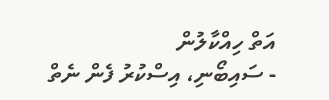އަތް ހިއްކާލުން
- ސައިބޯނި، އިސްކުރު ފެން ނެތް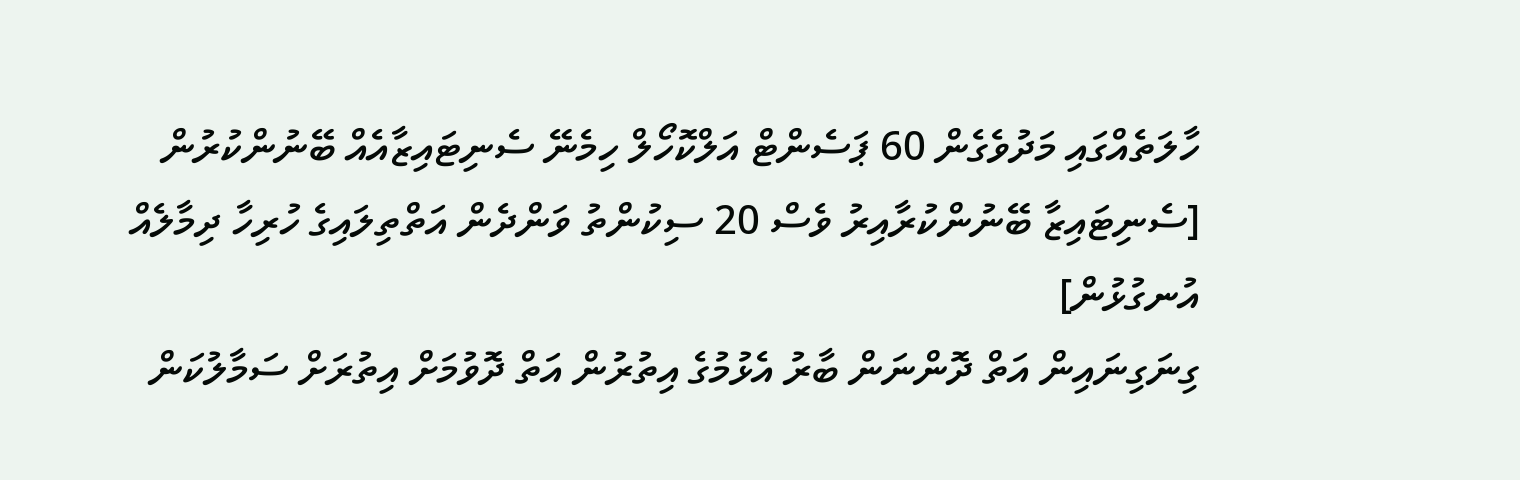ހާލަތެއްގައި މަދުވެގެން 60 ޕަސެންޓް އަލްކޮހޯލް ހިމެނޭ ސެނިޓައިޒާއެއް ބޭނުންކުރުން [ސެނިޓައިޒާ ބޭނުންކުރާއިރު ވެސް 20 ސިކުންތު ވަންދެން އަތްތިލައިގެ ހުރިހާ ދިމާލެއް އުނގުޅުން]
ގިނަގިނައިން އަތް ދޮންނަން ބާރު އެޅުމުގެ އިތުރުން އަތް ދޮވުމަށް އިތުރަށް ސަމާލުކަން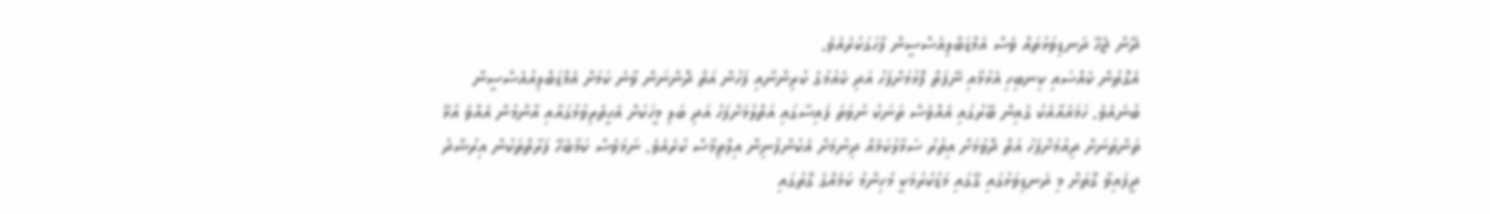ދޭން ޖެހޭ ދަނޑިވަޅުތައް ވެސް އެމްޑަބްލިއެސްސީން ފާހަގަކުރެއެވެ.
އެގޮތުން ކެއްސައި ކިނބިހި އެޅުމާއި ނޭފަތް ފޮޅުމަށްފަހު އަދި ކެއުމުގެ ކުރިންނާއި ފަހުން އަތް ދޮންނަން ވާނެ ކަމަށް އެމްޑަބްލިއުއެސްސީން ބުނެއެވެ. ހަމައެއާއެކު ގެއިން ބޭރުގައި އެއްވެސް ތަނަކު ނުވަތަ ފައިސާގައި އަތްލުމަށްފަހު އަދި ބަލި މީހަކަށް އެހީތެރިވުމުގައާއި އާންމުން އެއްވެ އުޅޭ ތަންތަނަށް ދިއުމަށްފަހު އަތް ދޮވުމަށް އިތުރު ސަމާލުކަމެއް ދިނުމަށް އެކުންފުނިން އިލްތިމާސް ކުރެއެވެ. ނަމަވެސް ކަމާބެހޭ ފަރާތްތަކުން އިރުޝާދު ދީފައިވާ ގޮތަށް މި ދަނޑިވަޅުގައި ގޭގައި މަޑުކުރުމަކީ މުހިންމު ކަމެއްގެ ގޮތުގައި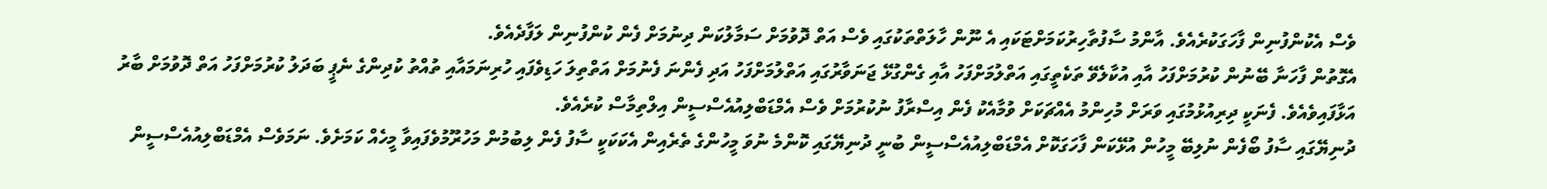ވެސް އެކުންފުނިން ފާހަގަކުރެއެވެ. އާންމު ސާފުތާހިރުކަމަށްޓަކައި އެ ނޫން ހާލަތްތަކުގައި ވެސް އަތް ދޮވުމަށް ސަމާލުކަން ދިނުމަށް ފެން ކުންފުނިން ލަފާދެއެވެ.
އެގޮތުން ފާހަނާ ބޭނުން ކުރުމަށްފަހު އާއި އުކާލެވޭ ތަކެތީގައި އަތްލުމަށްފަހު އާއި ގެންގުޅޭ ޖަނަވާރުގައި އަތްލުމަށްފަހު އަދި ފެންނަ ފެނުމަށް އަތްތިލަ ހަޑިވެފައި ހުރިނަމައާއި ތުއްތު ކުދިންގެ ނެޕީ ބަދަލު ކުރުމަށްފަހު އަތް ދޮވުމަށް ބާރު އަޅާފައިވެއެވެ. ފެނަކީ ދިރިއުޅުމުގައި ވަރަށް މުހިންމު އެއްޗަކަށް ވުމާއެކު ފެން އިސްރާފު ނުކުރުމަށް ވެސް އެމްޑަބްލިއުއެސްސީން އިލްތިމާސް ކުރެއެވެ.
ދުނިޔޭގައި ސާފު ބޯފެން ނުލިބޭ މީހުން އުޅޭކަން ފާހަގަކޮށް އެމްޑަބްލިއުއެސްސީން ބުނީ ދުނިޔޭގައި ކޮންމެ ނުވަ މީހުންގެ ތެރެއިން އެކަކަކީ ސާފު ފެން ލިބުމުން މަހުރޫމުވެފައިވާ މީހެއް ކަމަށެވެ. ނަމަވެސް އެމްޑަބްލިއުއެސްސީން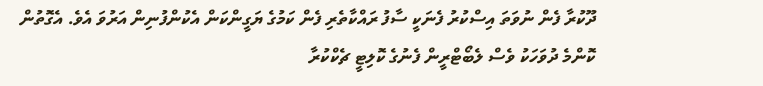ދޫކުރާ ފެން ނުވަތަ އިސްކުރު ފެނަކީ ސާފު ރައްކާތެރި ފެން ކަމުގެ ޔަގީންކަން އެކުންފުނިން އަރުވަ އެވެ. އެގޮތުން ކޮންމެ ދުވަހަކު ވެސް ލެބޯޓްރީން ފެނުގެ ކޮލިޓީ ޗެކްކުރާ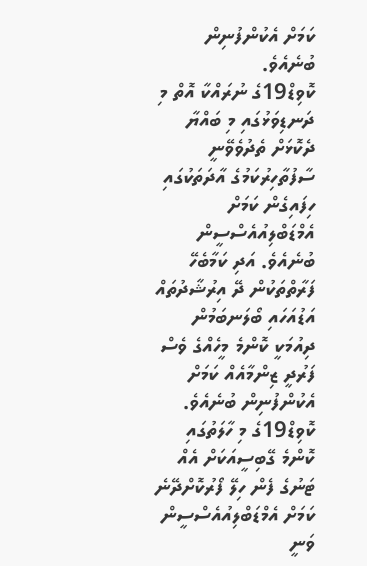ކަމަށް އެކުންފުނިން ބުނެއެވެ.
ކޮވިޑް19ގެ ނުރައްކާ އޮތް މި ދަނޑިވަޅުގައި މި ބައްޔާ ދެކޮޅަށް ތެދުވެވޭނީ ސާފުތާހިރުކަމުގެ އާދަތަކުގައި ހިފައިގެން ކަމަށް އެމްޑަބްލިއުއެސްސީން ބުނެއެވެ. އަދި ކަމާބެހޭ ފަރާތްތަކުން ދޭ އިރުޝާދުތައް އަޑުއަހައި ބޯލަނބަމުން ދިއުމަކީ ކޮންމެ މީހެއްގެ ވެސް ފަރުދީ ޒިންމާއެއް ކަމަށް އެކުންފުނިން ބުނެއެވެ.
ކޮވިޑް19ގެ މި ހާލަތުގައި ކޮންމެ ގޭބިސީއަކަށް އެއް ޓަނުގެ ފެން ހިލޭ ފޯރުކޮށްދޭނެ ކަމަށް އެމްޑަބްލިއުއެސްސީން ވަނީ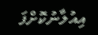އިއުލާނުކޮށްފަ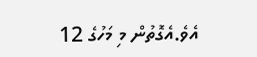އެވެ.އެގޮތުން މި މަހުގެ 12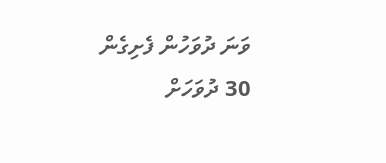ވަނަ ދުވަހުން ފެށިގެން 30 ދުވަހަށް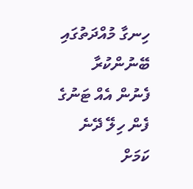ހިނގާ މުއްދަތުގައި ބޭނުންކުރާ ފެނުން އެއް ޓަނުގެ ފެން ހިލޭ ދޭނެ ކަމަށް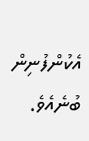އެކުންފުނިން ބުނެއެވެ.